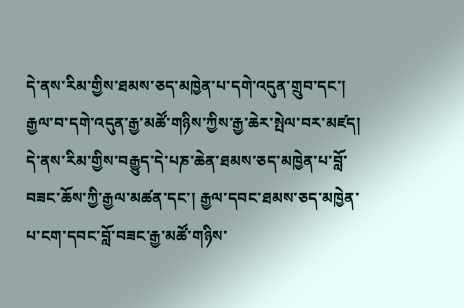དེ་ནས་རིམ་གྱིས་ཐམས་ཅད་མཁྱེན་པ་དགེ་འདུན་གྲུབ་དང་། རྒྱལ་བ་དགེ་འདུན་རྒྱ་མཚོ་གཉིས་ཀྱིས་རྒྱ་ཆེར་སྤེལ་བར་མཛད། དེ་ནས་རིམ་གྱིས་བརྒྱུད་དེ་པཎ་ཆེན་ཐམས་ཅད་མཁྱེན་པ་བློ་བཟང་ཆོས་ཀྱི་རྒྱལ་མཚན་དང་། རྒྱལ་དབང་ཐམས་ཅད་མཁྱེན་པ་ངག་དབང་བློ་བཟང་རྒྱ་མཚོ་གཉིས་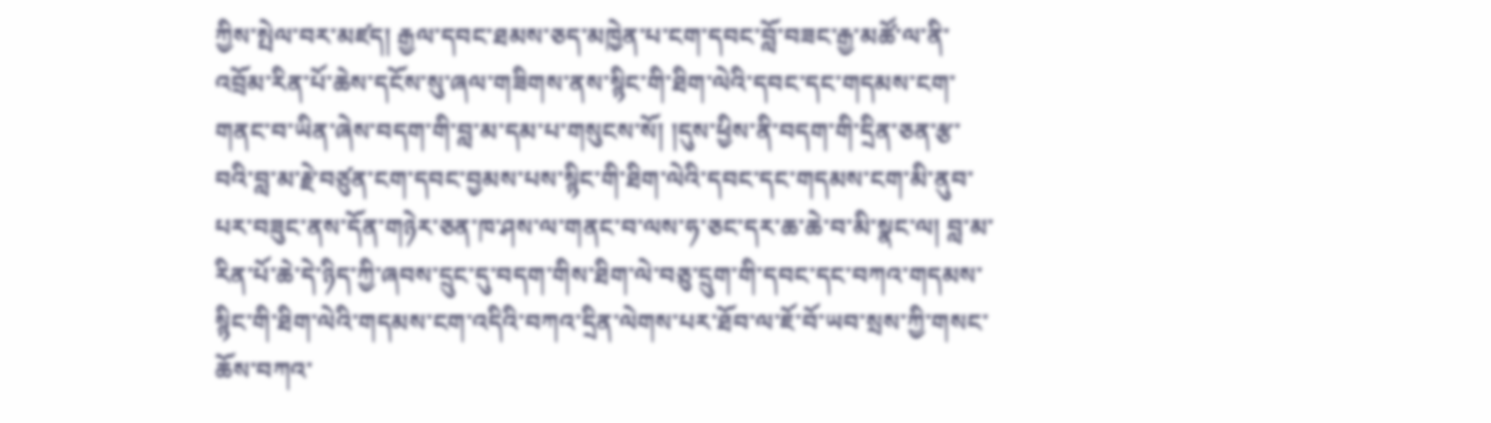ཀྱིས་སྤེལ་བར་མཛད། རྒྱལ་དབང་ཐམས་ཅད་མཁྱེན་པ་ངག་དབང་བློ་བཟང་རྒྱ་མཚོ་ལ་ནི་འབྲོམ་རིན་པོ་ཆེས་དངོས་སུ་ཞལ་གཟིགས་ནས་སྙིང་གི་ཐིག་ལེའི་དབང་དང་གདམས་ངག་གནང་བ་ཡིན་ཞེས་བདག་གི་བླ་མ་དམ་པ་གསུངས་སོ། །དུས་ཕྱིས་ནི་བདག་གི་དྲིན་ཅན་རྩ་བའི་བླ་མ་རྗེ་བཙུན་ངག་དབང་བྱམས་པས་སྙིང་གི་ཐིག་ལེའི་དབང་དང་གདམས་ངག་མི་ནུབ་པར་བཟུང་ནས་དོན་གཉེར་ཅན་ཁ་ཤས་ལ་གནང་བ་ལས་ཧ་ཅང་དར་ཆ་ཆེ་བ་མི་སྣང་ལ། བླ་མ་རིན་པོ་ཆེ་དེ་ཉིད་ཀྱི་ཞབས་དྲུང་དུ་བདག་གིས་ཐིག་ལེ་བཅུ་དྲུག་གི་དབང་དང་བཀའ་གདམས་སྙིང་གི་ཐིག་ལེའི་གདམས་ངག་འདིའི་བཀའ་དྲིན་ལེགས་པར་ཐོབ་ལ་ཇོ་བོ་ཡབ་སྲས་ཀྱི་གསང་ཆོས་བཀའ་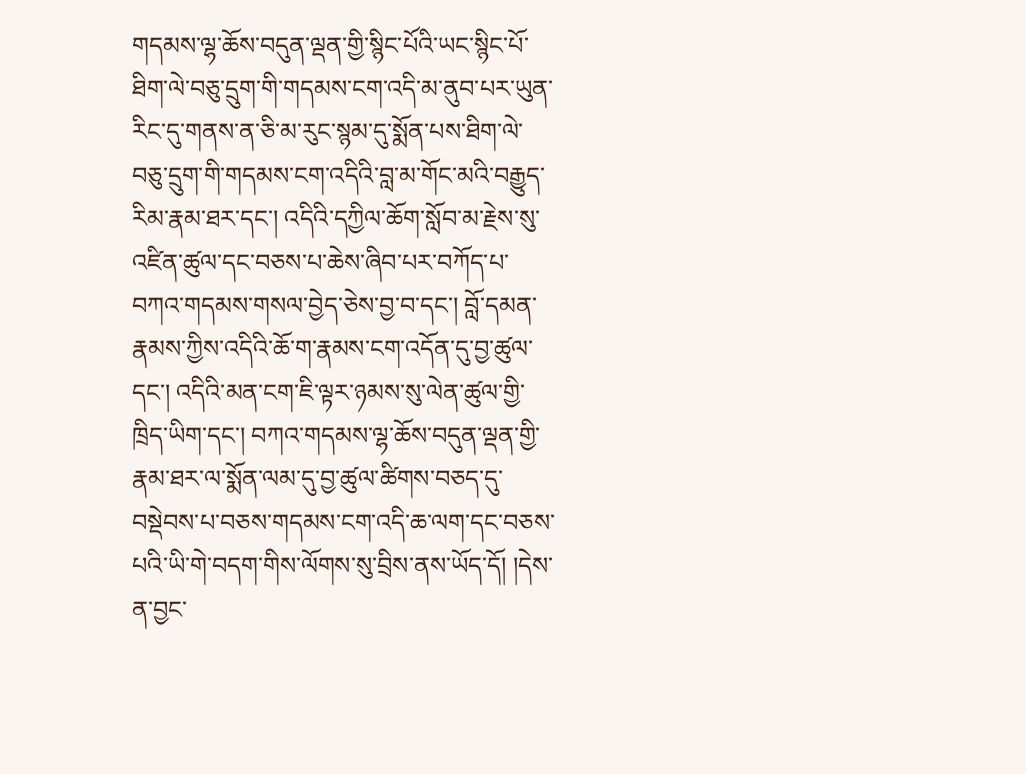གདམས་ལྷ་ཆོས་བདུན་ལྡན་གྱི་སྙིང་པོའི་ཡང་སྙིང་པོ་ཐིག་ལེ་བཅུ་དྲུག་གི་གདམས་ངག་འདི་མ་ནུབ་པར་ཡུན་རིང་དུ་གནས་ན་ཅི་མ་རུང་སྙམ་དུ་སྨོན་པས་ཐིག་ལེ་བཅུ་དྲུག་གི་གདམས་ངག་འདིའི་བླ་མ་གོང་མའི་བརྒྱུད་རིམ་རྣམ་ཐར་དང་། འདིའི་དཀྱིལ་ཆོག་སློབ་མ་རྗེས་སུ་འཛིན་ཚུལ་དང་བཅས་པ་ཆེས་ཞིབ་པར་བཀོད་པ་བཀའ་གདམས་གསལ་བྱེད་ཅེས་བྱ་བ་དང་། བློ་དམན་རྣམས་ཀྱིས་འདིའི་ཆོ་ག་རྣམས་ངག་འདོན་དུ་བྱ་ཚུལ་དང་། འདིའི་མན་ངག་ཇི་ལྟར་ཉམས་སུ་ལེན་ཚུལ་གྱི་ཁྲིད་ཡིག་དང་། བཀའ་གདམས་ལྷ་ཆོས་བདུན་ལྡན་གྱི་རྣམ་ཐར་ལ་སྨོན་ལམ་དུ་བྱ་ཚུལ་ཚིགས་བཅད་དུ་བསྡེབས་པ་བཅས་གདམས་ངག་འདི་ཆ་ལག་དང་བཅས་པའི་ཡི་གེ་བདག་གིས་ལོགས་སུ་བྲིས་ནས་ཡོད་དོ། །དེས་ན་བྱང་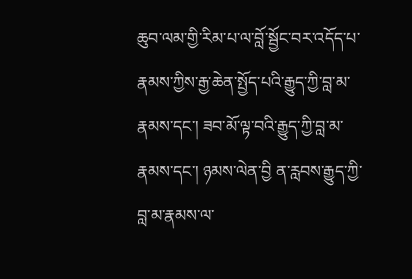ཆུབ་ལམ་གྱི་རིམ་པ་ལ་བློ་སྦྱོང་བར་འདོད་པ་རྣམས་ཀྱིས་རྒྱ་ཆེན་སྤྱོད་པའི་རྒྱུད་ཀྱི་བླ་མ་རྣམས་དང་། ཟབ་མོ་ལྟ་བའི་རྒྱུད་ཀྱི་བླ་མ་རྣམས་དང་། ཉམས་ལེན་བྱི ན་རླབས་རྒྱུད་ཀྱི་བླ་མ་རྣམས་ལ་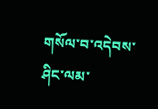གསོལ་བ་འདེབས་ཤིང་ལམ་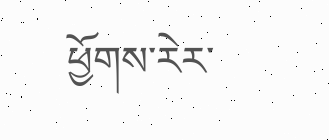ཕྱོགས་རེར་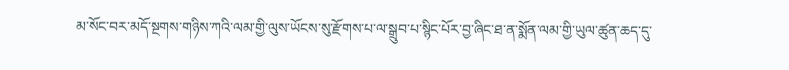མ་སོང་བར་མདོ་སྔགས་གཉིས་ཀའི་ལམ་གྱི་ལུས་ཡོངས་སུ་རྫོགས་པ་ལ་སྒྲུབ་པ་སྙིང་པོར་བྱ་ཞིང་ཐ་ན་སྨོན་ལམ་གྱི་ཡུལ་ཚུན་ཆད་དུ་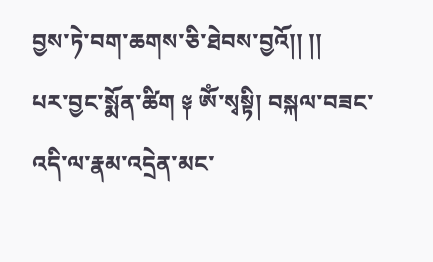བྱས་ཏེ་བག་ཆགས་ཅི་ཐེབས་བྱའོ།། །།
པར་བྱང་སྨོན་ཚིག ༈ ཨོཾ་སྭསྟི། བསྐལ་བཟང་འདི་ལ་རྣམ་འདྲེན་མང་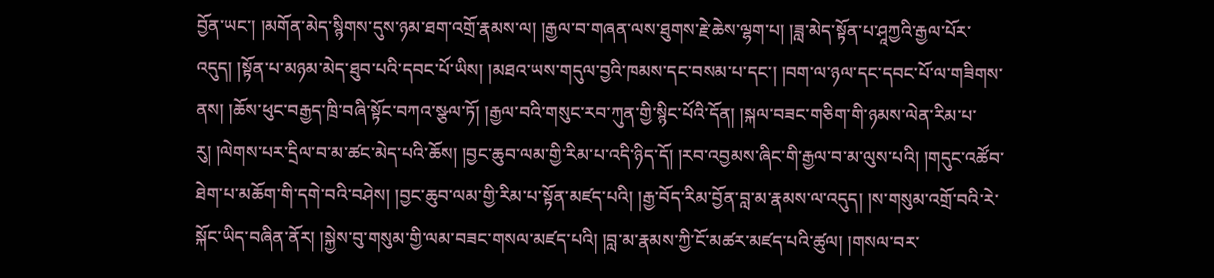བྱོན་ཡང་། །མགོན་མེད་སྙིགས་དུས་ཉམ་ཐག་འགྲོ་རྣམས་ལ། །རྒྱལ་བ་གཞན་ལས་ཐུགས་རྗེ་ཆེས་ལྷག་པ། །ཟླ་མེད་སྟོན་པ་ཤཱཀྱའི་རྒྱལ་པོར་འདུད། །སྟོན་པ་མཉམ་མེད་ཐུབ་པའི་དབང་པོ་ཡིས། །མཐའ་ཡས་གདུལ་བྱའི་ཁམས་དང་བསམ་པ་དང་། །བག་ལ་ཉལ་དང་དབང་པོ་ལ་གཟིགས་ནས། །ཆོས་ཕུང་བརྒྱད་ཁྲི་བཞི་སྟོང་བཀའ་སྩལ་ཏོ། །རྒྱལ་བའི་གསུང་རབ་ཀུན་གྱི་སྙིང་པོའི་དོན། །སྐལ་བཟང་གཅིག་གི་ཉམས་ལེན་རིམ་པ་རུ། །ལེགས་པར་དྲིལ་བ་མ་ཚང་མེད་པའི་ཆོས། །བྱང་ཆུབ་ལམ་གྱི་རིམ་པ་འདི་ཉིད་དོ། །རབ་འབྱམས་ཞིང་གི་རྒྱལ་བ་མ་ལུས་པའི། །གདུང་འཚོབ་ཐེག་པ་མཆོག་གི་དགེ་བའི་བཤེས། །བྱང་ཆུབ་ལམ་གྱི་རིམ་པ་སྟོན་མཛད་པའི། །རྒྱ་བོད་རིམ་བྱོན་བླ་མ་རྣམས་ལ་འདུད། །ས་གསུམ་འགྲོ་བའི་རེ་སྐོང་ཡིད་བཞིན་ནོར། །སྐྱེས་བུ་གསུམ་གྱི་ལམ་བཟང་གསལ་མཛད་པའི། །བླ་མ་རྣམས་ཀྱི་ངོ་མཚར་མཛད་པའི་ཚུལ། །གསལ་བར་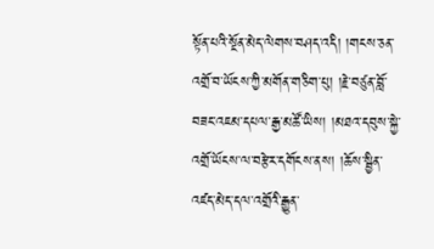སྟོན་པའི་སྔོན་མེད་ལེགས་བཤད་འདི། །གངས་ཅན་འགྲོ་བ་ཡོངས་ཀྱི་མགོན་གཅིག་པུ། །རྗེ་བཙུན་བློ་བཟང་འཇམ་དཔལ་རྒྱ་མཚོ་ཡིས། །མཐའ་དབུས་སྐྱེ་འགྲོ་ཡོངས་ལ་བརྩེར་དགོངས་ནས། །ཆོས་སྦྱིན་འཛད་མེད་དལ་འགྲོའི་རྒྱུན་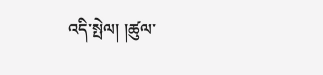འདི་སྤེལ། །ཚུལ་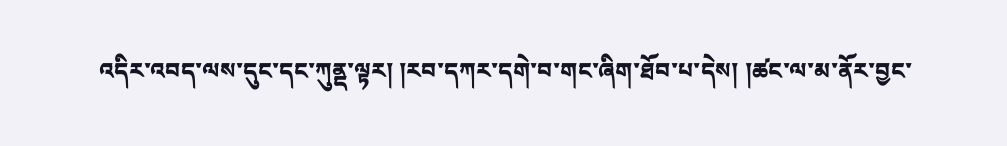འདིར་འབད་ལས་དུང་དང་ཀུནྡ་ལྟར། །རབ་དཀར་དགེ་བ་གང་ཞིག་ཐོབ་པ་དེས། །ཚང་ལ་མ་ནོར་བྱང་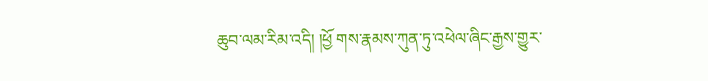ཆུབ་ལམ་རིམ་འདི། །ཕྱོ གས་རྣམས་ཀུན་ཏུ་འཕེལ་ཞིང་རྒྱས་གྱུར་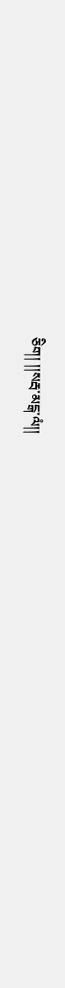ཅིག། །།སརྦ་མངྒ་ལཾ།།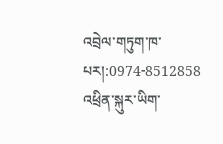འབྲེལ་གཏུག་ཁ་པར།:0974-8512858
འཕྲིན་སྐུར་ཡིག་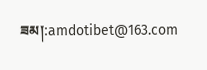ཟམ།:amdotibet@163.com